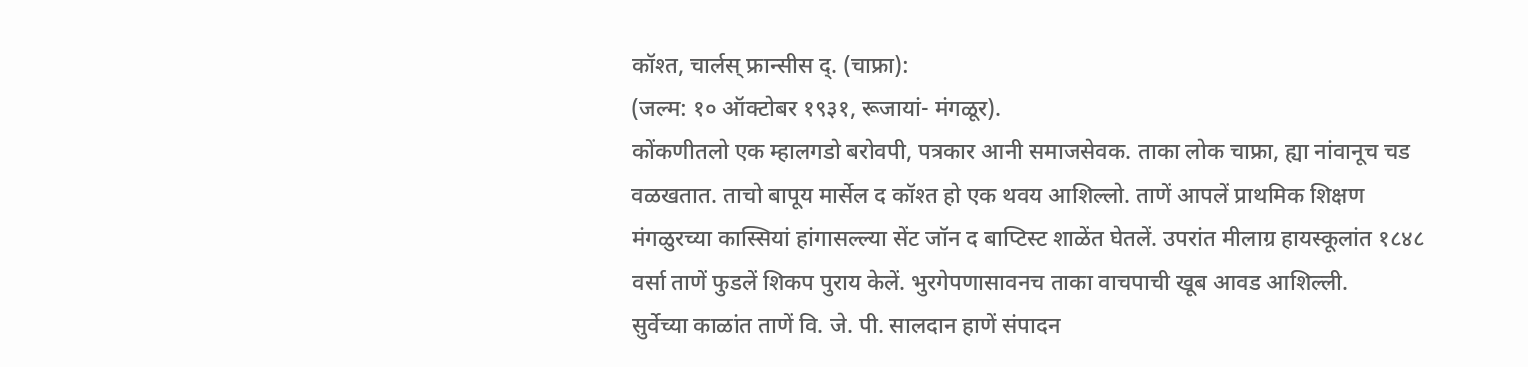कॉश्त, चार्लस् फ्रान्सीस द्. (चाफ्रा):
(जल्म: १० ऑक्टोबर १९३१, रूजायां- मंगळूर).
कोंकणीतलो एक म्हालगडो बरोवपी, पत्रकार आनी समाजसेवक. ताका लोक चाफ्रा, ह्या नांवानूच चड वळखतात. ताचो बापूय मार्सेल द कॉश्त हो एक थवय आशिल्लो. ताणें आपलें प्राथमिक शिक्षण मंगळुरच्या कास्सियां हांगासल्ल्या सेंट जॉन द बाप्टिस्ट शाळेंत घेतलें. उपरांत मीलाग्र हायस्कूलांत १८४८ वर्सा ताणें फुडलें शिकप पुराय केलें. भुरगेपणासावनच ताका वाचपाची खूब आवड आशिल्ली.
सुर्वेच्या काळांत ताणें वि. जे. पी. सालदान हाणें संपादन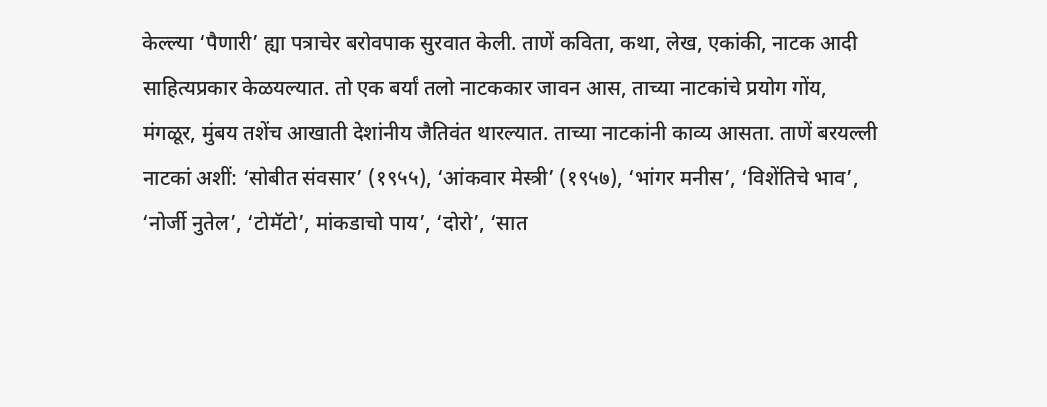केल्ल्या ‘पैणारी’ ह्या पत्राचेर बरोवपाक सुरवात केली. ताणें कविता, कथा, लेख, एकांकी, नाटक आदी साहित्यप्रकार केळयल्यात. तो एक बर्यां तलो नाटककार जावन आस, ताच्या नाटकांचे प्रयोग गोंय, मंगळूर, मुंबय तशेंच आखाती देशांनीय जैतिवंत थारल्यात. ताच्या नाटकांनी काव्य आसता. ताणें बरयल्ली नाटकां अशीं: ‘सोबीत संवसार’ (१९५५), ‘आंकवार मेस्त्री’ (१९५७), ‘भांगर मनीस’, ‘विशेंतिचे भाव’, ‘नोर्जी नुतेल’, ‘टोमॅटो’, मांकडाचो पाय’, ‘दोरो’, ‘सात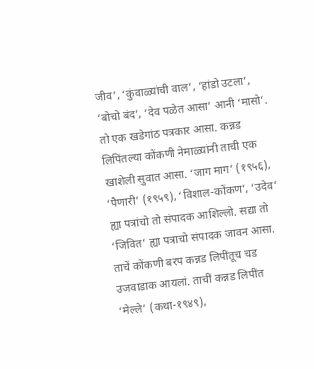जीव’, ‘कुंवाळ्यांची वाल’, ‘हांडो उटला’, ‘बोचो बंद’, ‘देव पळेत आसा’ आनी ‘मासो’. तो एक खडेगांठ पत्रकार आसा. कन्नड लिपिंतल्या कोंकणी नेमाळ्यांनी ताची एक खाशेली सुवात आसा. ‘जाग माग’ (१९५६), ‘पैणारी’ (१९५९), ‘विशाल-कोंकण’, ‘उदेव’ ह्या पत्रांचो तो संपादक आशिल्लो. सद्या तो ‘जिवित’ ह्या पत्राचो संपादक जावन आसा.
ताचें कोंकणी बरप कन्नड लिपींतूच चड उजवाडाक आयलां. ताचीं कन्नड लिपींत ‘मेल्ले’ (कथा-१९४९),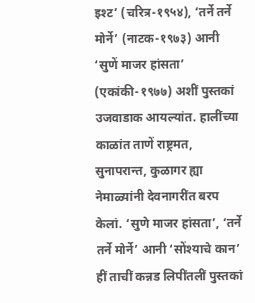इश्ट’ (चरित्र-१९५४), ‘तर्ने तर्ने मोर्ने’ (नाटक-१९७३) आनी ‘सुणें माजर हांसता’ (एकांकी-१९७७) अशीं पुस्तकां उजवाडाक आयल्यांत. हालींच्या काळांत ताणें राष्ट्रमत, सुनापरान्त, कुळागर ह्या नेमाळ्यांनी देवनागरींत बरप केलां. ‘सुणे माजर हांसता’, ‘तर्ने तर्ने मोर्ने’ आनी ‘सोंश्याचे कान’ हीं ताचीं कन्नड लिपींतलीं पुस्तकां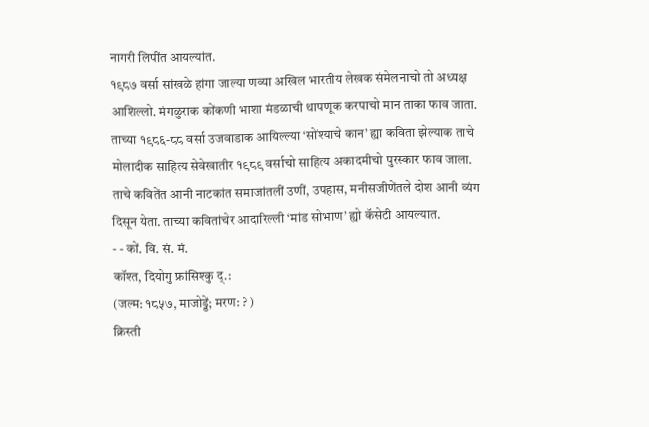नागरी लिपींत आयल्यांत.
१९८७ वर्सा सांखळे हांगा जाल्या णव्या अखिल भारतीय लेखक संमेलनाचो तो अध्यक्ष आशिल्लो. मंगळुराक कोंकणी भाशा मंडळाची थापणूक करपाचो मान ताका फाव जाता. ताच्या १९८६-८८ वर्सा उजवाडाक आयिल्ल्या ‘सोंश्याचे कान’ ह्या कविता झेल्याक ताचे मोलादीक साहित्य सेवेखातीर १९८९ वर्साचो साहित्य अकादमीचो पुरस्कार फाव जाला.
ताचे कवितेंत आनी नाटकांत समाजांतलीं उणीं, उपहास, मनीसजीणेंतले दोश आनी व्यंग दिसून येता. ताच्या कवितांचेर आदारिल्ली ‘मांड सोभाण’ ह्यो कॅसेटी आयल्यात.
- - कों. वि. सं. मं.
कॉश्त, दियोगु फ्रांसिश्कु द्.:
(जल्म: १८५७, माजोड्डें; मरण: ? )
क्रिस्ती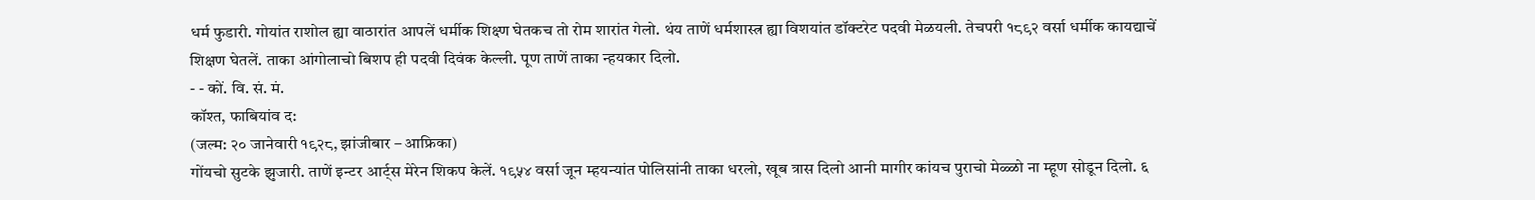धर्म फुडारी. गोयांत राशोल ह्या वाठारांत आपलें धर्मीक शिक्ष्ण घेतकच तो रोम शारांत गेलो. थंय ताणें धर्मशास्त्र ह्या विशयांत डॉक्टरेट पदवी मेळयली. तेचपरी १८९२ वर्सा धर्मीक कायद्याचें शिक्षण घेतलें. ताका आंगोलाचो बिशप ही पदवी दिवंक केल्ली. पूण ताणें ताका न्हयकार दिलो.
- - कों. वि. सं. मं.
कॉश्त, फाबियांव द:
(जल्म: २० जानेवारी १९२८, झांजीबार – आफ्रिका)
गोंयचो सुटके झुजारी. ताणें इन्टर आर्ट्स मेरेन शिकप केलें. १९५४ वर्सा जून म्हयन्यांत पोलिसांनी ताका धरलो, खूब त्रास दिलो आनी मागीर कांयच पुराचो मेळ्ळो ना म्हूण सोडून दिलो. ६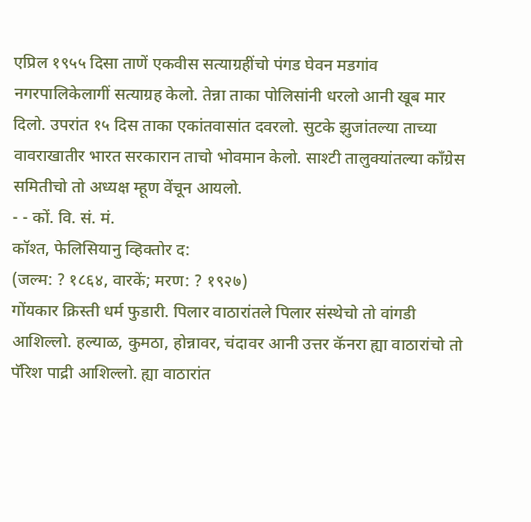एप्रिल १९५५ दिसा ताणें एकवीस सत्याग्रहींचो पंगड घेवन मडगांव नगरपालिकेलागीं सत्याग्रह केलो. तेन्ना ताका पोलिसांनी धरलो आनी खूब मार दिलो. उपरांत १५ दिस ताका एकांतवासांत दवरलो. सुटके झुजांतल्या ताच्या वावराखातीर भारत सरकारान ताचो भोवमान केलो. साश्टी तालुक्यांतल्या काँग्रेस समितीचो तो अध्यक्ष म्हूण वेंचून आयलो.
- - कों. वि. सं. मं.
कॉश्त, फेलिसियानु व्हिक्तोर द:
(जल्म: ? १८६४, वारकें; मरण: ? १९२७)
गोंयकार क्रिस्ती धर्म फुडारी. पिलार वाठारांतले पिलार संस्थेचो तो वांगडी आशिल्लो. हल्याळ, कुमठा, होन्नावर, चंदावर आनी उत्तर कॅनरा ह्या वाठारांचो तो पॅरिश पाद्री आशिल्लो. ह्या वाठारांत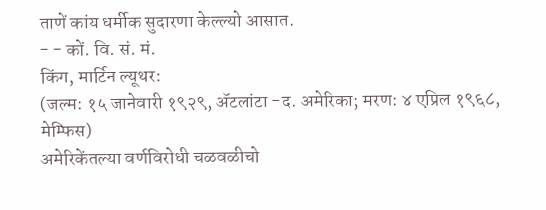ताणें कांय धर्मीक सुदारणा केल्ल्यो आसात.
- - कों. वि. सं. मं.
किंग, मार्टिन ल्यूथर:
(जल्म: १५ जानेवारी १९२९, ॲटलांटा -द. अमेरिका; मरण: ४ एप्रिल १९६८, मेम्फिस)
अमेरिकेंतल्या वर्णविरोधी चळवळीचो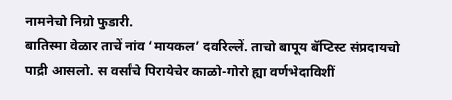नामनेचो निग्रो फुडारी.
बातिस्मा वेळार ताचें नांव ‘मायकल’ दवरिल्लें. ताचो बापूय बॅप्टिस्ट संप्रदायचो पाद्री आसलो. स वर्सांचे पिरायेचेर काळो-गोरो ह्या वर्णभेदाविशीं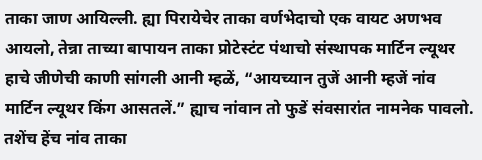ताका जाण आयिल्ली. ह्या पिरायेचेर ताका वर्णभेदाचो एक वायट अणभव आयलो, तेन्ना ताच्या बापायन ताका प्रोटेस्टंट पंथाचो संस्थापक मार्टिन ल्यूथर हाचे जीणेची काणी सांगली आनी म्हळें, “आयच्यान तुजें आनी म्हजें नांव मार्टिन ल्यूथर किंग आसतलें.” ह्याच नांवान तो फुडें संवसारांत नामनेक पावलो. तशेंच हेंच नांव ताका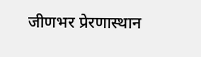जीणभर प्रेरणास्थान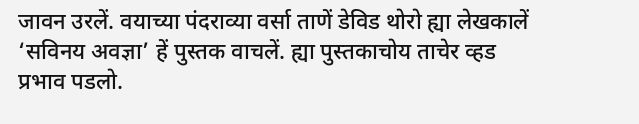जावन उरलें. वयाच्या पंदराव्या वर्सा ताणें डेविड थोरो ह्या लेखकालें ‘सविनय अवज्ञा’ हें पुस्तक वाचलें. ह्या पुस्तकाचोय ताचेर व्हड प्रभाव पडलो.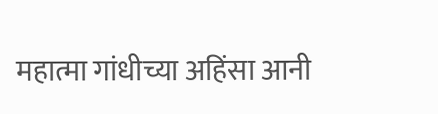महात्मा गांधीच्या अहिंसा आनी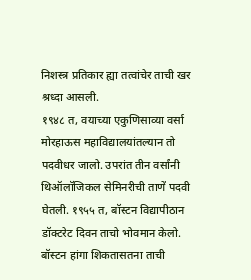निशस्त्र प्रतिकार ह्या तत्वांचेर ताची खर श्रध्दा आसली.
१९४८ त, वयाच्या एकुणिसाव्या वर्सा मोरहाऊस महाविद्यालयांतल्यान तो पदवीधर जालो. उपरांत तीन वर्सांनी थिऑलॉजिकल सेमिनरीची ताणें पदवी घेतली. १९५५ त, बॉस्टन विद्यापीठान डॉक्टरेट दिवन ताचो भोवमान केलो.
बॉस्टन हांगा शिकतासतना ताची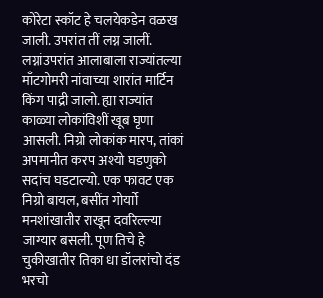कोरेटा स्कॉट हे चलयेकडेन वळख जाली. उपरांत तीं लग्न जालीं.
लग्नांउपरांत आलाबाला राज्यांतल्या माँटगोमरी नांवाच्या शारांत मार्टिन किंग पाद्री जालो. ह्या राज्यांत काळ्या लोकांविशीं खूब घृणा आसली. निग्रो लोकांक मारप, तांकां अपमानीत करप अश्यो घडणुको सदांच घडटाल्यो. एक फावट एक निग्रो बायल, बसींत गोर्याो मनशांखातीर राखून दवरिल्ल्या जाग्यार बसली. पूण तिचे हे चुकीखातीर तिका धा डॉलरांचो दंड भरचो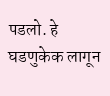पडलो. हे घडणुकेक लागून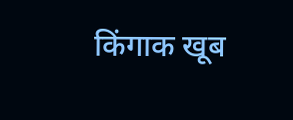किंगाक खूब